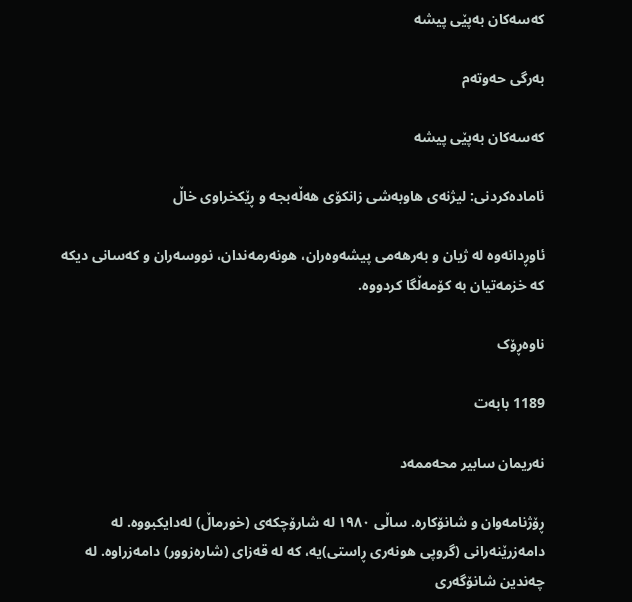کەسەکان بەپێی پیشە

بەرگی حەوتەم

کەسەکان بەپێی پیشە

ئامادەکردنی: لیژنه‌ی هاوبه‌شی زانكۆی هه‌ڵه‌بجه‌ و ڕێكخراوی خاڵ

ئاوڕدانەوە لە ژیان و بەرهەمی پیشەوەران، هونەرمەندان، نووسەران و کەسانی دیکە کە خزمەتیان بە کۆمەڵگا کردووە.

ناوەڕۆک

1189 بابەت

نەریمان سابیر محەممەد

ڕۆژنامەوان و شانۆکارە. ساڵی ١٩٨٠ له ‌شارۆچکەی (خورماڵ) لەدایکبووە. لە دامەزرێنەرانی (گروپی هونەری ڕاستی)یه،‌ کە لە قەزای (شارەزوور) دامەزراوە. لە چەندین شانۆگەری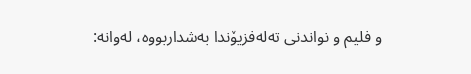و فلیم و نواندنی تەلەفزیۆندا بەشداربووە، لەوانە: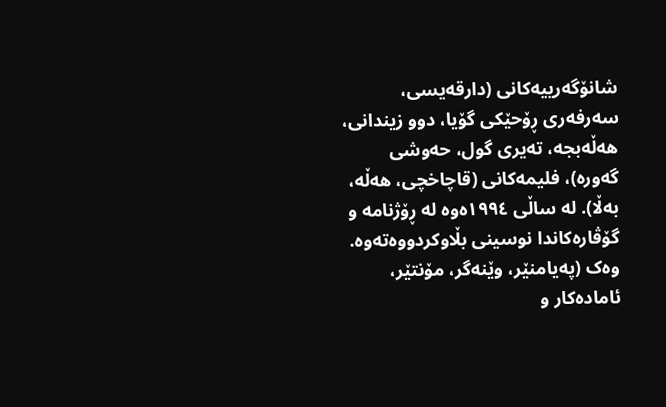شانۆگەرییەکانی (دارقەیسی، سەرفەری ڕۆحێکی گۆیا، دوو زیندانی، هەڵەبجە، تەیری گول، حەوشی گەورە)، فلیمەکانی (قاچاخچی، هەڵە، بەڵا). لە ساڵی ١٩٩٤ەوە لە ڕۆژنامە و گۆڤارەکاندا نوسینی بڵاوکردووەتەوە. وەک (پەیامنێر، وێنەگر، مۆنتێر، ئامادەکار و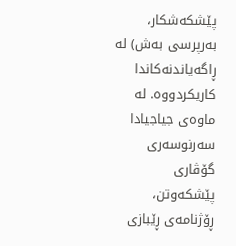پێشکەشکار، بەرپرسی بەش) لە ڕاگەیاندنەکاندا کاریکردووە. لە ماوەی جیاجیادا سەرنوسەرى گۆڤاری پێشکەوتن، ڕۆژنامەی ڕێبازی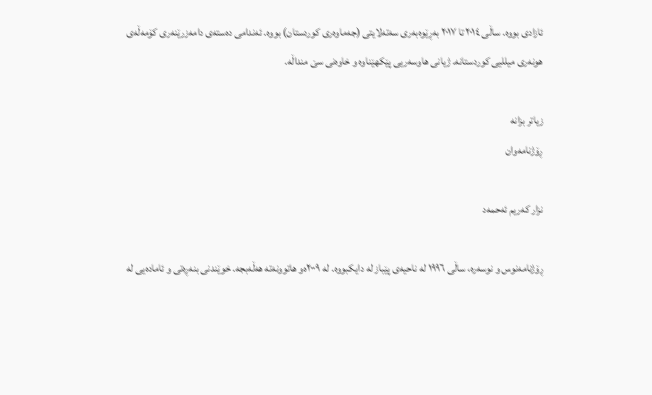ئازادی بووە. ساڵی ٢٠١٤ تا ٢٠١٧ بەڕێوەبەری سەتەلایتی (جەماوەری کوردستان) بووە. ئەندامی دەستەی دامەزرێنەری کۆمەڵەی هونەری میللیی کوردستانە. ژیانی هاوسەریی پێکهێناوە‌ و خاوەنی سێ منداڵە.

زیاتر بزانە
ڕۆژنامەوان

نزار کەریم ئەحمەد

ڕۆژنامەنوس و نوسەرە، ساڵی ١٩٩٦ لە ناحیەی پێباز لە دایکبووە. لە ٢٠٠٩ەو هاتوونەتە هەڵەبجە. خوێندنی بنەڕەتی و ئامادەیی لە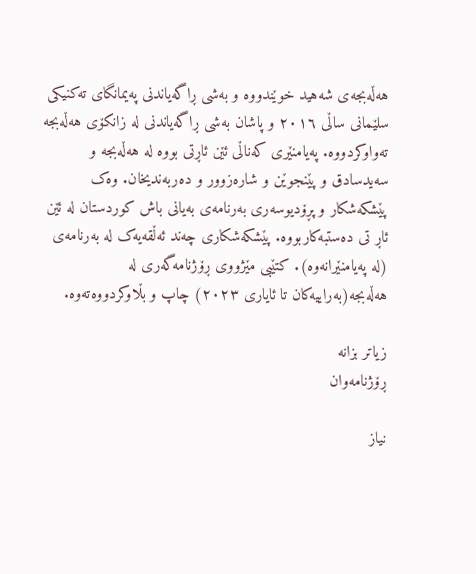هەڵەبجەی شەهید خوێندووە و بەشی ڕاگەیاندنی پەیمانگای تەکنیکی سلێمانی ساڵی ٢٠١٦ و پاشان بەشی ڕاگەیاندنی لە زانکۆی هەڵەبجە تەواوکردووە. پەیامنێری کەناڵی ئێن ئاڕتی بووە لە هەڵەبجە و سەیدسادق و پێنجوێن و شارەزوور و دەربەندیخان. وەک پێشکەشکار و پڕۆدیوسەری بەرنامەی بەیانی باش کوردستان لە ئێن ئاڕ تی دەستبەکاربووە. پێشکەشکاری چەند ئەڵقەیەک لە بەرنامەی (لە پەیامنێرانەوە). کتێبی مێژووی ڕۆژنامەگەری لە هەڵەبجە(بەراییەکان تا ئایاری ٢٠٢٣) چاپ و بڵاوکردووەتەوە.

زیاتر بزانە
ڕۆژنامەوان

نیاز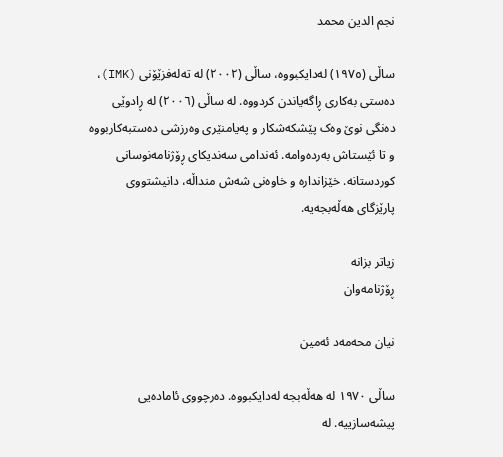نجم الدین محمد

ساڵی (١٩٧٥) لەدایکبووە، ساڵی (٢٠٠٢) لە تەلەفزێۆنی (IMK)، دەستی بەکاری ڕاگەیاندن کردووە. لە ساڵی (٢٠٠٦) لە ڕادوێی دەنگی نوێ وەک پێشکەشکار و پەیامنێری وەرزشی دەستبەکاربووە و تا ئێستاش بەردەوامە. ئەندامی سەندیکای ڕۆژنامەنوسانی کوردستانە. خێزاندارە و خاوەنی شەش منداڵە، دانیشتووی پارێزگای هەڵەبجەیە.

زیاتر بزانە
ڕۆژنامەوان

نیان محەمەد ئەمین

ساڵی ١٩٧٠ لە هەڵەبجە لەدایکبووە. دەرچووی ئامادەیی پیشەسازییە. لە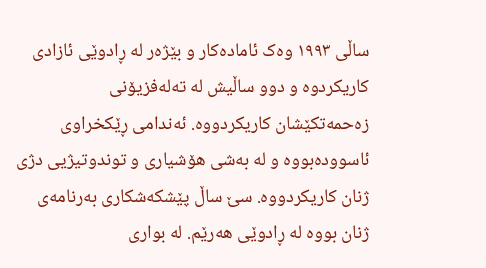ساڵی ١٩٩٣ وەک ئامادەکار و بێژەر لە ڕادوێی ئازادی کاریکردوە و دوو ساڵیش لە تەلەفزیۆنی زەحمەتکێشان کاریکردووە. ئەندامی ڕێکخراوی ئاسوودەبووە و لە بەشی هۆشیاری و توندوتیژیی دژی ژنان کاریکردووە. سێ ساڵ پێشکەشکاری بەرنامەی ژنان بووە لە ڕادوێی هەرێم. لە بواری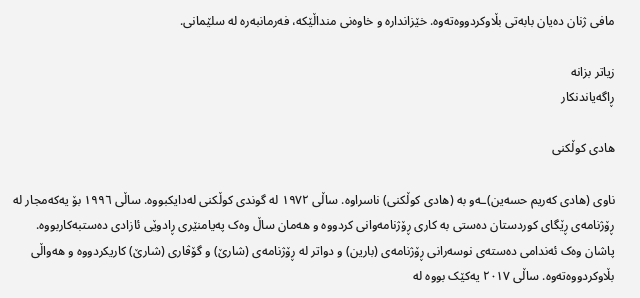مافی ژنان دەیان بابەتی بڵاوکردووەتەوە. خێزاندارە و خاوەنی منداڵێکە، فەرمانبەرە لە سلێمانی.

زیاتر بزانە
ڕاگەیاندنکار

هادى کوڵکنی

ناوی (هادى کەريم حسەين)ـەو بە (هادى کوڵکنى) ناسراوە. ساڵی ١٩٧٢ لە گوندى کوڵکنى لەدایکبووە. ساڵی ١٩٩٦ بۆ يەکەمجار لە ڕۆژنامەى ڕێگاى کوردستان دەستى بە کاری ڕۆژنامەوانی کردووە و هەمان ساڵ وەک پەيامنێرى ڕادوێى ئازادى دەستبەکاربووە. پاشان وەک ئەندامى دەستەى نوسەرانى ڕۆژنامەى (بارين) و دواتر لە ڕۆژنامەى (شارێ) و گۆڤارى (شارێ) کاریکردووە و هەواڵی بڵاوکردووەتەوە. ساڵی ٢٠١٧ يەکێک بووە لە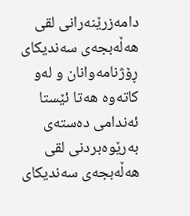دامەزرێنەرانى لقى هەڵەبجەى سەنديکاى ڕۆژنامەوانان و لەو کاتەوە هەتا ئێستا ئەندامى دەستەى بەرێوەبردنى لقى هەڵەبجەى سەنديکاى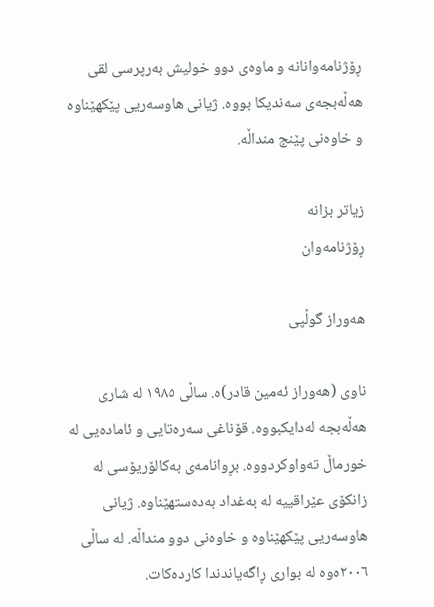ڕۆژنامەوانانە و ماوەى دوو خوليش بەرپرسى لقى هەڵەبجەى سەنديکا بووە. ژیانی هاوسەریی پێکهێناوە‌ و خاوەنی پێنج منداڵە.

زیاتر بزانە
ڕۆژنامەوان

هەوراز گوڵپی

ناوی (هەوراز ئەمین قادر)ە. ساڵی ١٩٨٥ لە شاری هەڵەبجە لەدایکبووە. قۆناغی سەرەتایی و ئامادەیی لە خورماڵ تەواوکردووە. بڕوانامەی بەکالۆریۆسی لە زانکۆی عێراقییە لە بەغداد بەدەستهێناوە. ژیانی هاوسەریی پێکهێناوە‌ و خاوەنی دوو منداڵە. لە ساڵی ٢٠٠٦ەوه لە بواری ڕاگەیاندندا کاردەکات.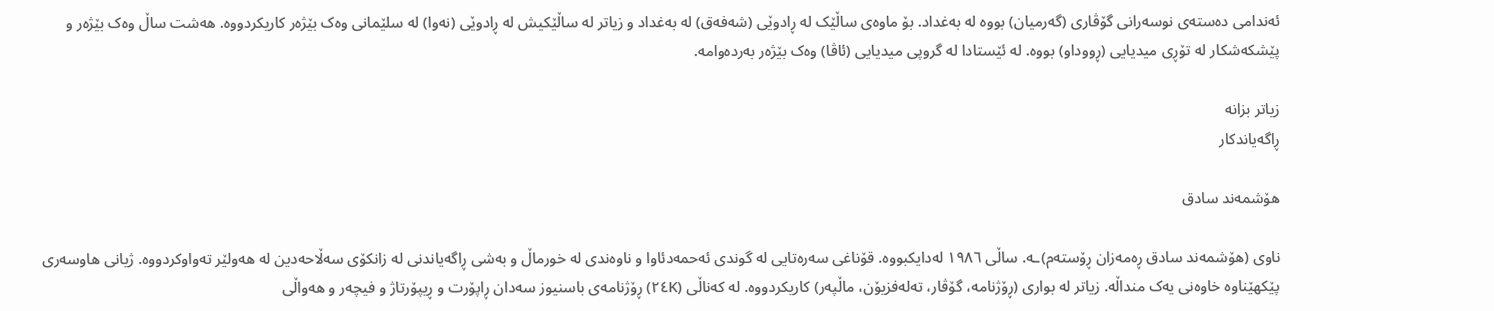ئەندامی دەستەی نوسەرانی گۆڤاری (گەرمیان) بووە لە بەغداد. بۆ ماوەی ساڵێک لە ڕادوێی (شەفەق) لە بەغداد و زیاتر لە ساڵێکیش لە ڕادوێی (نەوا) لە سلێمانی وەک بێژەر کاریکردووە. هەشت ساڵ وەک بێژەر و پێشکەشکار لە تۆڕی میدیایی (ڕووداو) بووە. لە ئێستادا لە گروپی میدیایی (ئاڤا) وەک بێژەر بەردەوامە.

زیاتر بزانە
ڕاگەیاندکار

هۆشمەند سادق

ناوی (هۆشمەند سادق ڕەمەزان ڕۆستەم)ـە. ساڵی ١٩٨٦ لەدایکبووە. قۆناغی سەرەتایی لە گوندی ئەحمەدئاوا و ناوەندی لە خورماڵ و بەشی ڕاگەیاندنی لە زانکۆی سەڵاحەدین لە هەولێر تەواوکردووە. ژیانی هاوسەری پێکهێناوە خاوەنی یەک منداڵە. زیاتر لە بواری (ڕۆژنامە، گۆڤار، تەلەفزیۆن، ماڵپەر) کاریکردووە. لە کەناڵی (٢٤K) ڕۆژنامەی باسنیوز سەدان ڕاپۆرت و ڕیپۆرتاژ و فیچەر و هەواڵی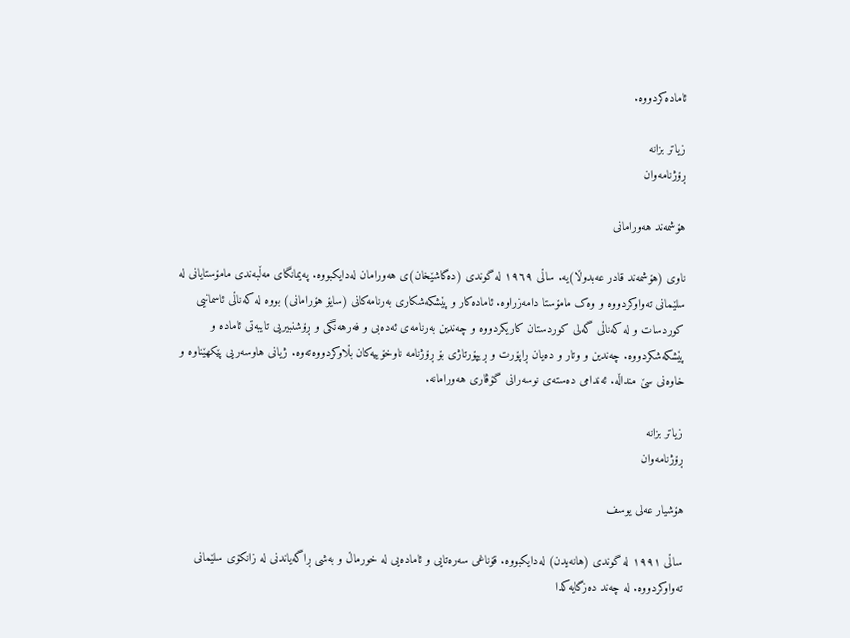ئامادەکردووە.

زیاتر بزانە
ڕۆژنامەوان

هۆشمەند هەورامانی

ناوی (هۆشمەند قادر عەبدوڵا)یە. ساڵی ١٩٦٩ لە گوندی (دەگاشێخان)ی هەورامان لەدایکبووە. پەیمانگای مەڵبەندی مامۆستایانی لە سلێمانی تەواوکردووە و وەک مامۆستا دامەزراوە. ئامادەکار و پێشکەشکاری بەرنامەکانی (سایۆ هۆرامانی) بووه لە کەناڵی ئاسمانیی کوردسات و لە کەناڵی گەلی کوردستان کاریکردووە و چەندین بەرنامەی ئەدەبی و فەرهەنگی و ڕۆشنبیریی تایبەتی ئامادە و پێشکەشکردووە. چەندین و وتار و دەیان ڕاپۆرت و ڕیپۆرتاژی بۆ‌ ڕۆژنامە ناوخۆییەکان بڵاوکردووەتەوە. ژیانی هاوسەریی پێکهێناوە‌ و خاوەنی سێ منداڵە. ئەندامی دەستەی نوسەرانی گۆڤاری هەورامانە.

زیاتر بزانە
ڕۆژنامەوان

هۆشیار عەلى یوسف

ساڵی ١٩٩١ لە گوندی (هانەیدن) لەدایکبووە. قۆناغی سەرەتایی و ئامادەیی لە خورماڵ و بەشى ڕاگەیاندنی لە زانکۆى سلێمانى تەواوکردووە. لە چەند دەزگایەکدا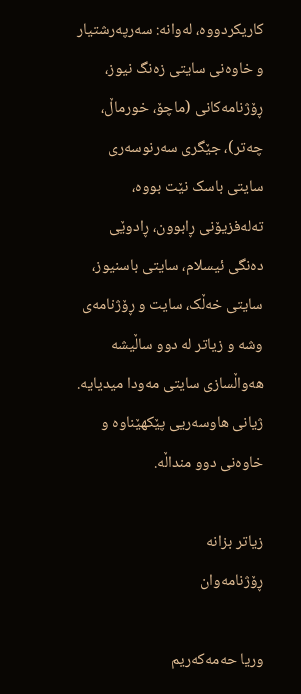کاریکردووە، لەوانە: سەرپەرشتیار و خاوەنى سایتى زەنگ نیوز، ڕۆژنامەکانی (ماچۆ، خورماڵ، چەتر)، جێگرى سەرنوسەرى سایتى باسک نێت بووە، تەلەفزیۆنى ڕابوون، ڕادوێى دەنگى ئیسلام، سایتى باسنیوز، سایتى خەڵک، سایت و ڕۆژنامەى وشە و زیاتر لە دوو ساڵیشە‌ هەواڵسازى سایتى مەودا میدیایە. ژیانی هاوسەریی پێکهێناوە‌ و خاوەنی دوو منداڵە.

زیاتر بزانە
ڕۆژنامەوان

وریا حەمەکەریم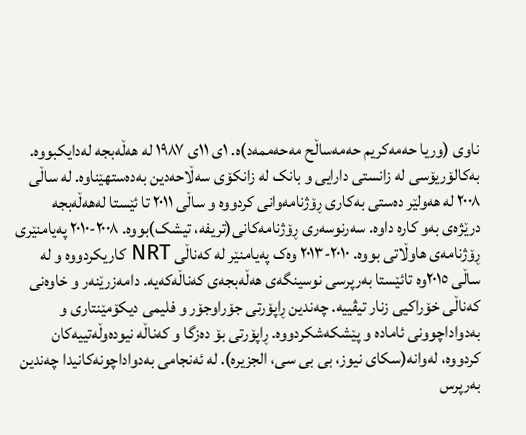ناوی (وریا حەمەکریم حەمەساڵح مەحەممە‌د)ە. ١ى ١١ى ١٩٨٧ لە هەڵەبجە لەدایکبووە. بەکالۆریۆسی لە زانستی دارایی و بانک لە زانکۆی سەڵاحەدین بەدەستهێناوە. لە ساڵی ٢٠٠٨ لە هەولێر دەستی بەکاری ڕۆژنامەوانی کردووە و ساڵی ٢٠١١ تا ئێستا لەهەڵەبجە درێژەی بەو کارە داوە. سەرنوسەری ڕۆژنامەکانی(تریفە، تیشک)بووە. ٢٠٠٨-٢٠١٠ پەیامنێری ڕۆژنامەی هاوڵاتی بووە. ٢٠١٠-٢٠١٣ وەک پەیامنێر لە کەناڵی NRT کاریکردووە و لە ساڵی ٢٠١٥وە تائێستا بەرپرسی نوسینگەی هەڵەبجەی کەناڵەکەیە. دامەزرێنەر و خاوەنی کەناڵی خۆراکیی زنار تیڤییە. چەندین ڕاپۆرتی جۆراوجۆر و فلیمی دیکۆمێنتاری و بەدواداچوونی ئامادە و پێشکەشکردووە. ڕاپۆرتی بۆ دەزگا و کەناڵە نیودەوڵەتییەکان کردووە، لەوانە(سکای نیوز، بی بی سی، الجزیرە). لە ئەنجامی بەدواداچونەکانیدا چەندین بەرپرس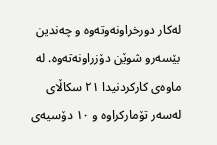لەکار دورخراونەوتەوە و چەندین بێسەرو شوێن دۆزراونەتەوە. لە ماوەی کارکردنیدا ٢١ سکاڵای لەسەر تۆمارکراوە و ١٠ دۆسیەی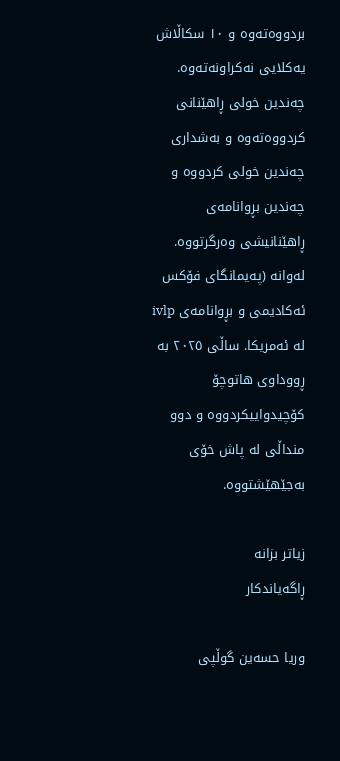بردووەتەوە و ١٠ سکاڵاش یەکلایی نەکراونەتەوە. چەندین خولی ڕاهێنانی کردووەتەوە و بەشداری چەندین خولی کردووە و چەندین بڕوانامەی ڕاهێنانیشی وەرگرتووە. لەوانە (پەیمانگای فۆکس ئەکادیمی و بڕوانامەی ivlp لە ئەمریکا. ساڵی ٢٠٢٥ بە ڕووداوی هاتوچۆ کۆچیدواییکردووه ‌و دوو منداڵی لە پاش خۆی بەجێهێشتووە.

زیاتر بزانە
ڕاگەیاندکار

وريا حسەين گوڵپی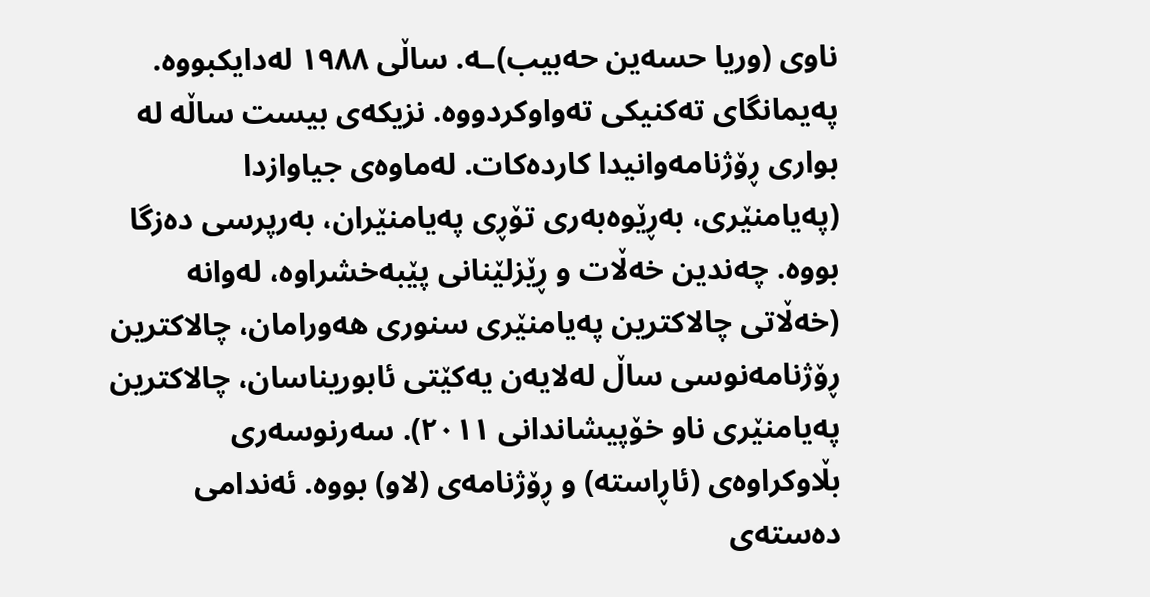ناوى (وریا حسەین حەبیب)ـە. ساڵى ١٩٨٨ لەدایکبووە. پەیمانگاى تەکنیکى تەواوکردووە. نزیکەی بیست ساڵە لە بواری ڕۆژنامەوانیدا کاردەکات. لەماوەی جیاوازدا (پەیامنێرى، بەڕێوەبەرى تۆڕى پەیامنێران، بەرپرسى دەزگا بووە. چەندین خەڵات و ڕێزلێنانی پێبەخشراوە، لەوانە (خەڵاتى چالاکترین پەیامنێرى سنورى هەورامان، چالاکترین ڕۆژنامەنوسى ساڵ لەلایەن یەکێتى ئابوریناسان، چالاکترین پەیامنێرى ناو خۆپیشاندانی ٢٠١١). سەرنوسەرى بڵاوکراوەى (ئاڕاستە) و ڕۆژنامەى (لاو) بووە. ئەندامى دەستەى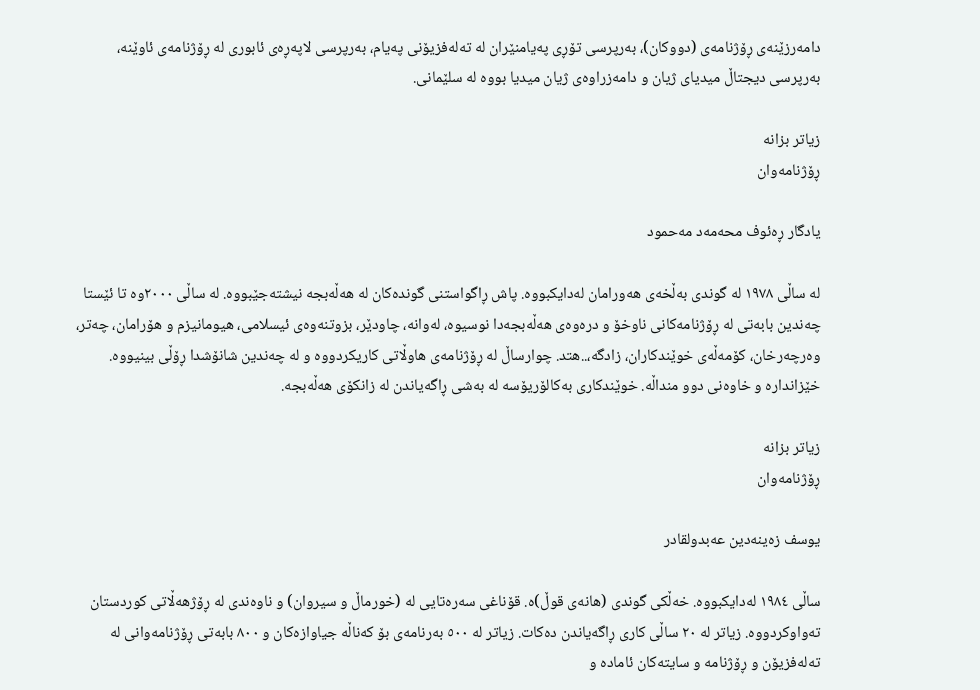دامەرزێنەى ڕۆژنامەى (دووکان)، بەرپرسى تۆڕى پەیامنێران لە تەلەفزیۆنى پەیام، بەرپرسى لاپەڕەى ئابورى لە ڕۆژنامەى ئاوێنە، بەرپرسى دیجتاڵ میدیاى ژیان و دامەزراوەى ژیان میدیا بووە لە سلێمانى.

زیاتر بزانە
ڕۆژنامەوان

يادگار ڕەئوف محەمەد مەحمود

لە ساڵی ١٩٧٨ لە گوندی بەڵخەی هەورامان لەدایکبووە. پاش ڕاگواستنی گوندەکان لە هەڵەبجە نیشتەجێبووە. لە ساڵی ٢٠٠٠وە تا ئێستا چەندین بابەتی لە ڕۆژنامەکانی ناوخۆ و درەوەی هەڵەبجەدا نوسیوە، لەوانە، چاودێر، بزوتنەوەی ئیسلامی، هیومانیزم و هۆرامان، چەتر، وەرچەرخان، کۆمەڵەی خوێندکاران، زادگە،..هتد. چوارساڵ لە ڕۆژنامەی هاوڵاتی کاریکردووە و لە چەندین شانۆشدا ڕۆڵی بینیووە. خێزاندارە و خاوەنی دوو منداڵە. خوێندکاری بەکالۆریۆسە لە بەشی ڕاگەیاندن لە زانکۆی هەڵەبجە.

زیاتر بزانە
ڕۆژنامەوان

یوسف زەینەدین عەبدولقادر

ساڵی ١٩٨٤ لەدایکبووە. خەڵکی گوندی (هانەی قوڵ)ە. قۆناغی سەرەتایی لە (خورماڵ و سیروان) و ناوەندی لە ڕۆژهەڵاتی کوردستان تەواوکردووە. زیاتر لە ٢٠ ساڵی کاری ڕاگەیاندن دەکات. زیاتر لە ٥٠٠ بەرنامەی بۆ کەناڵە جیاوازەکان و ٨٠٠ بابەتی ڕۆژنامەوانی لە تەلەفزیۆن و ڕۆژنامە و سایتەکان ئامادە و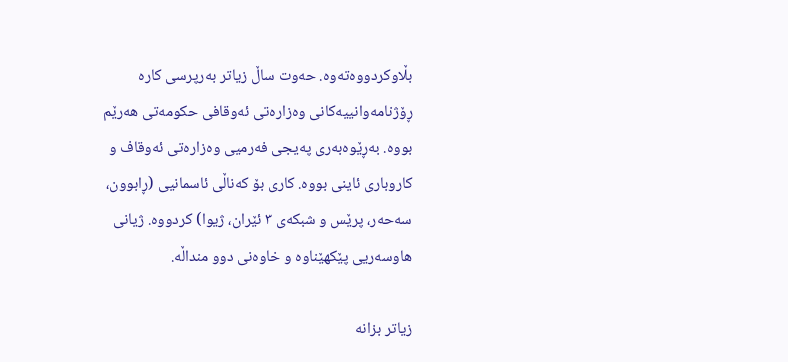بڵاوکردووەتەوە. حەوت ساڵ زیاتر بەرپرسی کارە ڕۆژنامەوانییەکانی وەزارەتی ئەوقافی حکومەتی هەرێم بووە. بەڕێوەبەری پەیجی فەرمیی وەزارەتی ئەوقاف و کاروباری ئاینی بووە. کاری بۆ کەناڵی ئاسمانیی (ڕابوون، سەحەر، پرێس و شبکەی ٣ ئێران، ژیوا) کردووە. ژیانی هاوسەریی پێکهێناوە‌ و خاوەنی دوو منداڵە.

زیاتر بزانە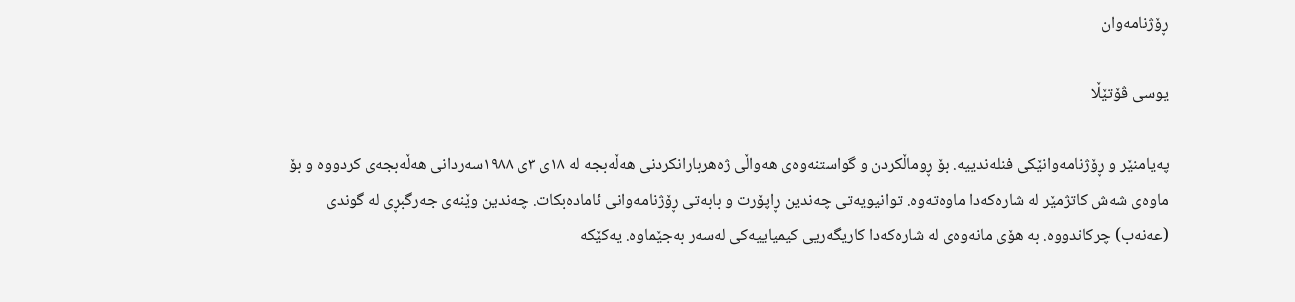ڕۆژنامەوان

یوسی ڤۆتێڵا

پەیامنێر و ڕۆژنامەوانێکی فنلەندییە. بۆ ڕوماڵکردن و گواستنەوەی هەواڵی ژەهربارانکردنی هەڵەبجە لە ١٨ی ٣ی ١٩٨٨سەردانی هەڵەبجەی کردووە و بۆ ماوەی شەش کاتژمێر لە شارەکەدا ماوەتەوە. توانیویەتی چەندین ڕاپۆرت و بابەتی ڕۆژنامەوانی ئامادەبکات. چەندین وێنەی جەرگبڕی لە گوندی (عەنەب) چرکاندووە‌. بە هۆی مانەوەی لە شارەکەدا کاریگەریی کیمیاییەکی لەسەر بەجێماوە. یەکێکە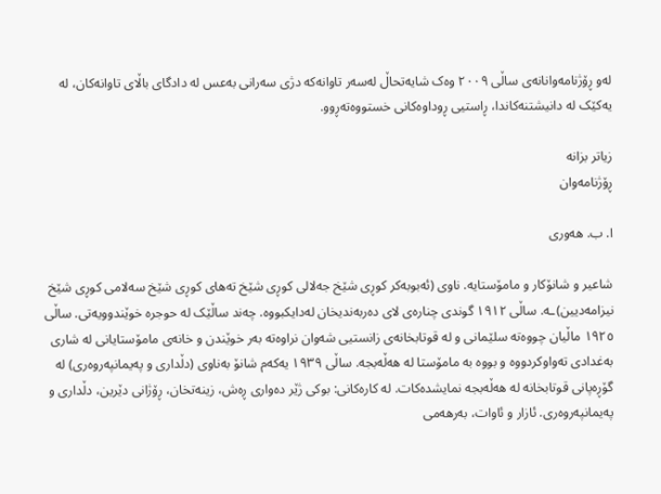لەو ڕۆژنامەوانانەی ساڵی ٢٠٠٩ وەک شایەتحاڵ لەسەر تاوانەکە دژی سەرانی بەعس لە دادگای باڵای تاوانەکان، لە یەکێک لە دانیشتنەکاندا، ڕاستیی ڕوداوەکانی خستووەتەڕوو.

زیاتر بزانە
ڕۆژنامەوان

ا. ب. هەوری

شاعیر و شانۆکار و مامۆستایە. ناوی (ئەبوبەکر کوڕی شێخ جەلالی کوڕی شێخ تەهای کوڕی شێخ سەلامی کوڕی شێخ نیزامەدیین)ـە. ساڵی ١٩١٢ گوندی چنارەی لای دەربەندیخان لەدایکبووە. چەند ساڵێک لە حوجرە خوێندوویەتی. ساڵی ١٩٢٥ ماڵیان چووەتە سلێمانی و لە قوتابخانەی زانستیی شەوان نراوەتە بەر خوێندن و خانەی مامۆستایانی لە شاری بەغدادی تەواوکردووه و بووە بە مامۆستا لە هەڵەبجە. ساڵی ١٩٣٩ یەکەم شانۆ بەناوی (دڵداری و پەیمانپەروەری) لە گۆڕەپانی قوتابخانە لە هەڵەبجە نمایشدەکات. لە کارەکانی: بوکی ژێر دەواری ڕەش، زینەتخان، ڕۆژانی دێرین، دڵداری و پەیمانپەروەری. ئازار و ئاوات، بەرهەمی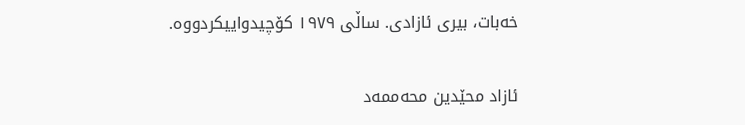خەبات، بیری ئازادی. ساڵی ١٩٧٩ کۆچیدواییکردووە.

ئازاد محێدین محەممەد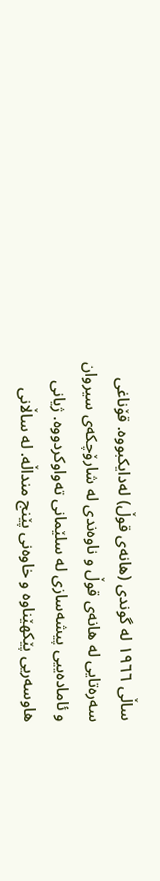ساڵی ١٩٦٦ لە گوندی (هانەی قوڵ) لەدایکبووە. قۆناغی سەرەتایی لە هانەی قوڵ و ناوەندى لە شارۆچکەی سیروان و ئامادەییی پیشەسازی لە سلێمانی تەواوکردووە. ژیانی هاوسەریی پێکهێناوە و خاوەنی پێنج منداڵە. لە ساڵانی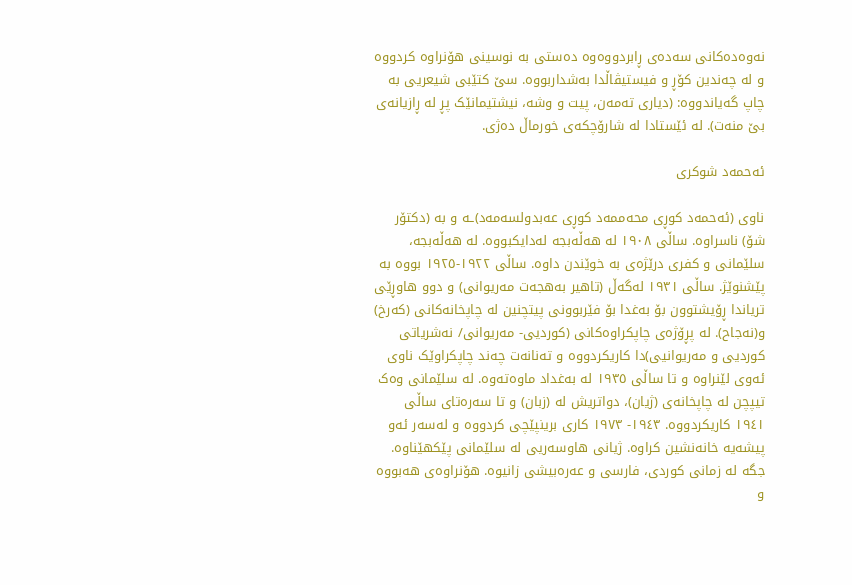نەوەدەکانی سەدەی ڕابردووەوە دەستی بە نوسینی هۆنراوە کردووە و لە چەندین کۆڕ و فیستیڤاڵدا بەشداربووە. سێ کتێبی شیعریی بە چاپ گەیاندووە: (دیاری تەمەن، پیت و وشە، نیشتیمانێک پڕ لە ڕازیانەی بێ منەت). لە ئێستادا لە شارۆچکەی خورماڵ دەژی.

ئەحمەد شوکرى

ناوی (ئەحمەد کوڕى محەممەد کوڕى عەبدولسەمەد)ـە و بە (دکتۆر شۆ) ناسراوە‌. ساڵى ١٩٠٨ لە هەڵەبجە لەدايکبووە. لە هەڵەبجە، سلێمانی و کفرى درێژەی بە خوێندن داوە. ساڵى ١٩٢٢-١٩٢٥ بووە بە پێشنوێژ‌. ساڵى ١٩٣١ لەگەڵ (تاهير بەهجەت مەريوانى) و دوو هاوڕێى ترياندا ڕۆيشتوون بۆ بەغدا بۆ فێربوونى پيتچنين لە چاپخانەکانی (کەرخ) و(نەجاح). لە پڕۆژەى چاپکراوەکانى (کورديى- مەريوانى/ نەشرياتى کورديى و مەريوانيى)دا کاریکردووە و تەنانەت چەند چاپکراوێک ناوى ئەوى لێنراوه و تا ساڵى ١٩٣٥ لە بەغداد ماوەتەوە. لە سلێمانى وەک تيپچن لە چاپخانەى (ژيان)، دواتریش لە (زبان) و تا سەرەتاى ساڵى ١٩٤١ کاریکردووە‌. ١٩٤٣- ١٩٧٣ کارى برينپێچى کردووە و لەسەر ئەو پيشەيە خانەنشين کراوە. ژيانى هاوسەریى لە سلێمانى پێکهێناوە. جگە لە زمانى کوردى، فارسی و عەرەبیشی زانيوە. هۆنراوەی هەبووە و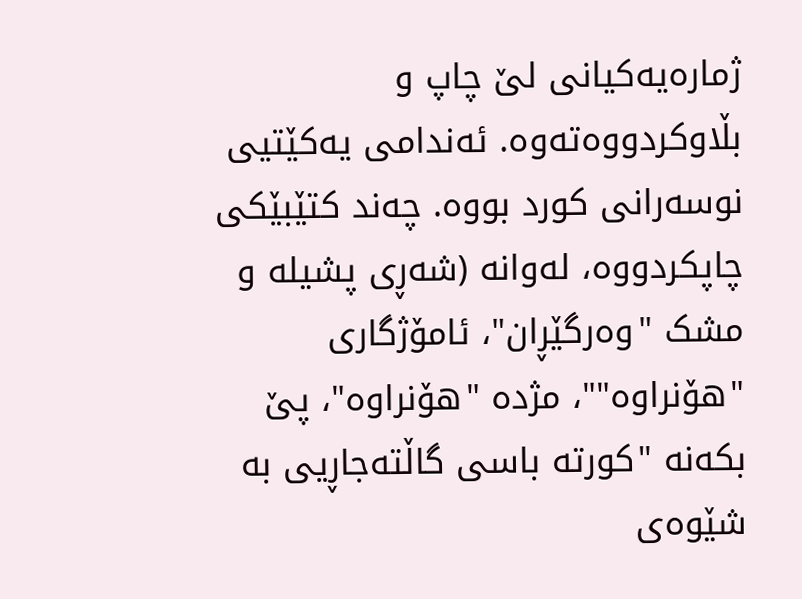ژمارەیەکیانی لێ چاپ و بڵاوکردووەتەوە. ئەندامى يەکێتیى نوسەرانى کورد بووە. چەند کتێبێکی چاپکردووە، لەوانە (شەڕى پشيلە و مشک "وەرگێڕان"، ئامۆژگارى "هۆنراوه""، مژدە "هۆنراوه"، پێ بکەنە "کورتە باسى گاڵتەجاڕيی بە شێوەی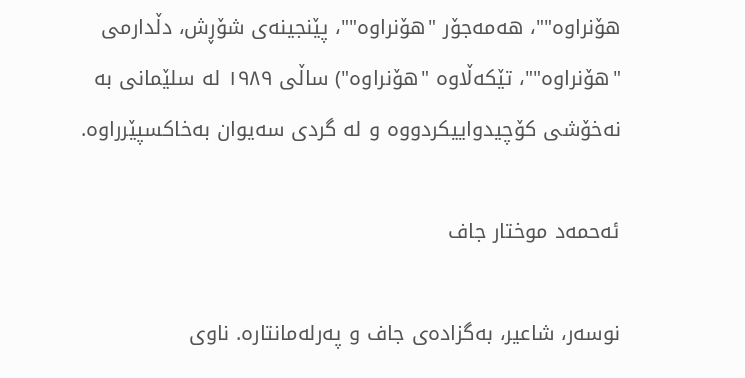هۆنراوه""، هەمەجۆر "هۆنراوه""، پێنجينەى شۆڕش، دڵدارمى "هۆنراوه""، تێکەڵاوە "هۆنراوە") ساڵی ١٩٨٩ لە سلێمانى بە نەخۆشی کۆچیدوايیکردووە و لە گردى سەيوان بەخاکسپێرراوە.

ئەحمەد موختار جاف

نوسەر، شاعیر، بەگزادەی جاف و پەرلەمانتارە. ناوی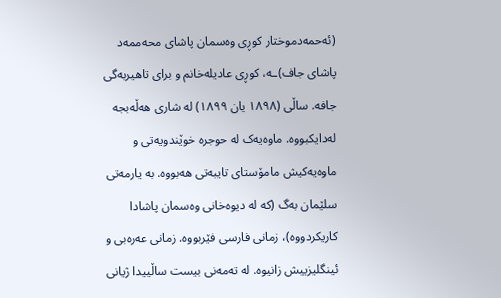(ئەحمەدموختار کوڕى وەسمان پاشای محەممەد پاشای جاف)ـە، کوڕی عادیلەخانم و برای تاهيربەگی جافە. ساڵی (١٨٩٨ یان ١٨٩٩) لە شاری ھەڵەبجە لەدایکبووە. ماوەیەک لە حوجرە خوێندویەتی و ماوەیەکیش مامۆستای تایبەتی ھەبووە. بە یارمەتی سلێمان بەگ (کە لە دیوەخانی وەسمان پاشادا کاریکردووە)، زمانی فارسی فێربووە. زمانی عەرەبی و ئینگلیزییش زانیوە. لە تەمەنی بیست ساڵییدا ژیانی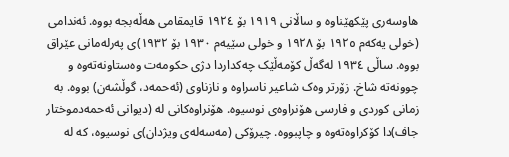ھاوسەری پێکھێناوە و ساڵانی ١٩١٩ بۆ ١٩٢٤ قایمقامی ھەڵەبجە بووە. ئەندامی (خولی یەکەم ١٩٢٥ بۆ ١٩٢٨ و خولی سێیەم ١٩٣٠ بۆ ١٩٣٢)ى پەرلەمانی عێراق بووە. ساڵی ١٩٣٤ لەگەڵ کۆمەڵێک چەکداردا دژی حکومەت وەستاونەتەوە و چوونەتە شاخ. زۆرتر وەک شاعیر ناسراوە و نازناوی (ئەحمەد، گوڵشەن) بووە. بە زمانی کوردی و فارسی هۆنراوەی نوسیوە. هۆنراوەکانی لە (دیوانی ئەحمەدموختار جاف)دا کۆکراوەتە‌وە و چاپبووە. چیرۆکی (مەسەلەی ویژدان)ى نوسيوه،‌ کە لە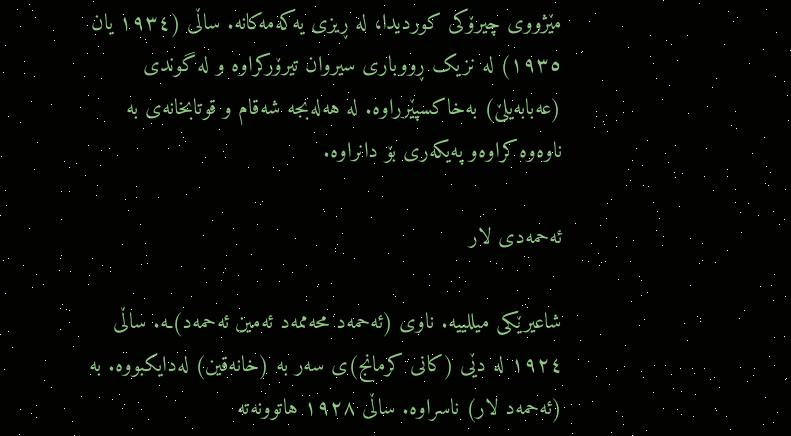مێژووی چیرۆکی کوردیدا، لە ڕیزی یەکەمەکانە‌. ساڵی (١٩٣٤ یان ١٩٣٥) لە نزیک ڕووباری سیروان تیرۆرکراوە و لە گوندی (عەبابەیلێ) بەخاکسپێرراوە. لە هەلەبجە شەقام و قوتابخانەی بە ناوەوە کراوەو پەیکەری بۆ دانراوە.

ئەحمەدی لار

شاعيرێکى ميللييە. ناوی (ئەحمەد محەممەد ئەمین ئەحمەد)ـە. ساڵی ١٩٢٤ لە دێی (کانی کرمانج)ی سەر بە (خانەقین) لەدایکبووە. بە (ئەحمەد لار) ناسراوە. ساڵی ١٩٢٨ هاتوو‌نەتە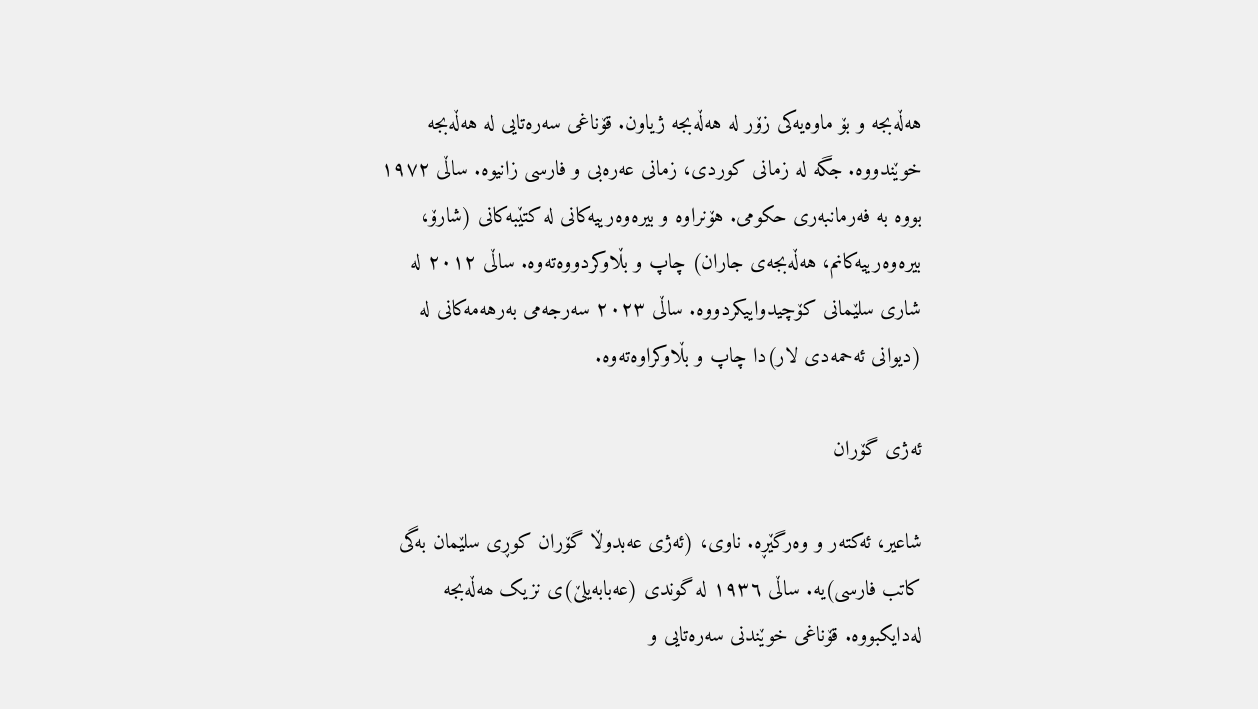هەڵەبجه و بۆ ماوەیەکی زۆر لە هەڵەبجە ژیاون. قۆناغی سەرەتایی لە هەڵەبجه خوێندووە. جگە لە زمانی کوردی، زمانی عەرەبی و فارسی زانیوە. ساڵی ١٩٧٢ بووە بە فەرمانبەری حکومی. هۆنراوە و بیرەوەرییەکانی لە کتێبەکانی (شارۆ، بیرەوەرییەکانم، هەڵەبجەی جاران) چاپ و بڵاوکردووەتەوە‌. ساڵی ٢٠١٢ لە شاری سلێمانی کۆچیدواییکردووە. ساڵی ٢٠٢٣ سەرجەمی بەرهەمەکانی لە (دیوانی ئەحمەدی لار)دا چاپ و بڵاوکراوەتەوە‌.

ئەژی گۆران

شاعير، ئەکتەر و وەرگێڕە. ناوی، (ئەژی عەبدوڵا گۆران کوڕی سلێمان بەگی کاتب فارسى)یە. ساڵی ١٩٣٦ لە گوندی (عەبابەیلێ)ی نزیک ھەڵەبجە لەدایکبووە. قۆناغى خوێندنی سەرەتایی و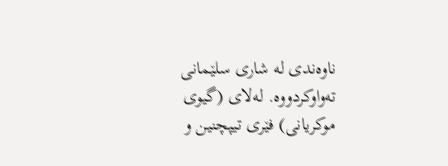ناوەندی لە شاری سلێمانی تەواوکردووە‌. لەلای (گیوی موکریانی) فێری تیپچنین و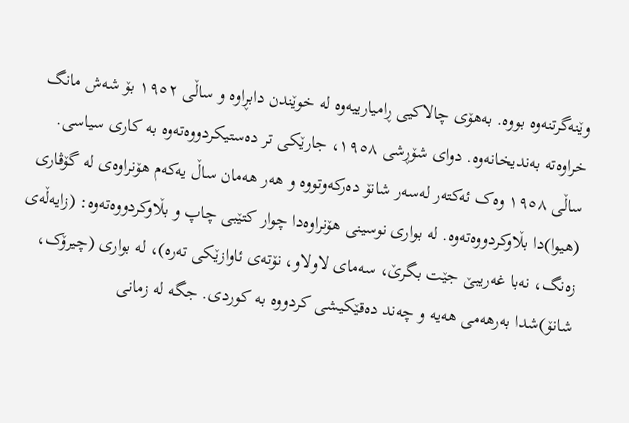وێنەگرتنەوە بووە. بەھۆی چالاکيی ڕامیارییەوە لە خوێندن دابڕاوە و ساڵی ١٩٥٢ بۆ شەش مانگ خراوەتە بەندیخانەوە. دوای شۆڕشی ١٩٥٨، جارێکی تر دەستیکردووەتەوە بە کاری سیاسی. ساڵی ١٩٥٨ وەک ئەکتەر لەسەر شانۆ دەرکەوتووه و هەر هەمان ساڵ یەکەم ھۆنراوەی لە گۆڤاری (هيوا)دا بڵاوکردووەتەوە. لە بواری نوسینی هۆنراوەدا چوار کتێبی چاپ و بڵاوکردووەتەوه: (زایەڵەی زەنگ، نەبا غەریبێ جێت بگرێ، سەمای لاولاو، نۆتەى ئاوازێکى تەرە)، لە بواری (چیرۆک، شانۆ)شدا بەرهەمی هەیە و چەند دەقێکیشی کردووە بە کوردی. جگە لە زمانی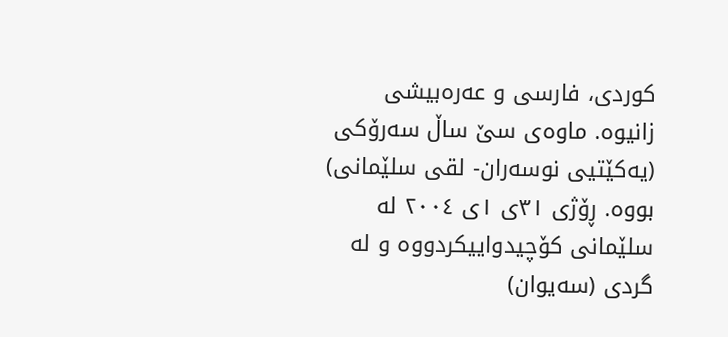کوردی، فارسی و عەرەبیشی زانیوە. ماوەی سێ ساڵ سەرۆکی (یەکێتيی نوسەران- لقی سلێمانی) بووە. ڕۆژی ٣١ی ١ی ٢٠٠٤ لە سلێمانى کۆچیدوايیکردووە و لە گردى (سەيوان)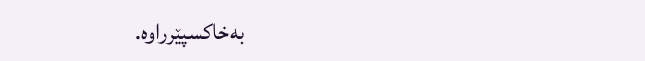بەخاکسپێرراوە.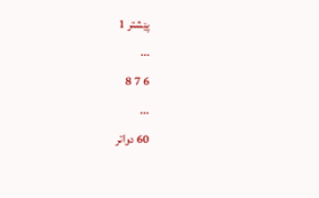پێشتر 1
...
6 7 8
...
60 دواتر